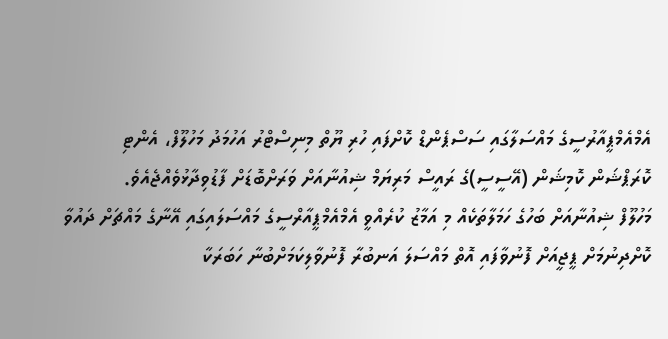އެމްއެމްޕީއާރުސީގެ މައްސަލާގައި ސަސްޕެންޑް ކޮށްފައި ހުރި ޔޫތް މިނިސްޓްރު އަހުމަދު މަހުލޫފް، އެންޓި ކޮރަޕްޝަން ކޮމިޝަން (އޭސީސީ)ގެ ރައީސް މަރިޔަމް ޝިއުނާއަށް ވަރަށްބޮޑަށް ފާޑުވިދާޅުވެއްޖެއެވެ.
މަހުލޫފް ޝިއުނާއަށް ބަހުގެ ހަމަލާތަކެއް މި އަމާޒު ކުރެއްވީ އެމްއެމްޕީއާރްސީގެ މައްސަލައިގައި އޭނާގެ މައްޗަށް ދައުވާ ކޮށްދިނުމަށް ޕީޖީއަށް ފޮނުވާފައި އޮތް މައްސަލަ އަނބުރާ ފޮނުވާލިކަމަށްބުނާ ހަބަރަކާ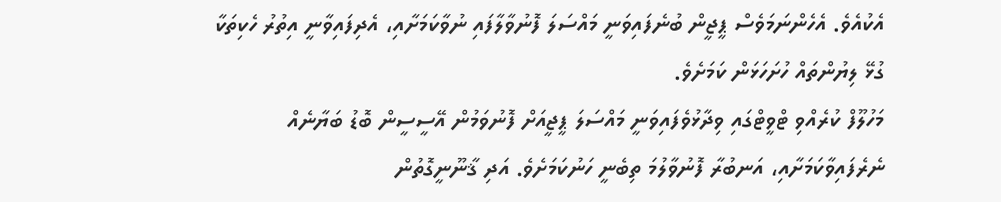އެކުއެވެ. އެހެންނަމަވެސް ޕީޖީން ބުނެފައިވަނީ މައްސަލަ ފޮނުވާލާފައި ނުވާކަމަށާއި، އެދިފައިވާނީ އިތުރު ހެކިތަކާ ގުޅޭ ލިޔުންތައް ހުށަހަޅަން ކަމަށެވެ.
މަހުލޫފް ކުރެއްވި ޓްވީޓްގައި ވިދާޅުވެފައިވަނީ މައްސަލަ ޕީޖީއަށް ފޮނުވަމުން އޭސީސީން ބޮޑު ބަޔާނެއް ނެރެފައިވާކަމަށާއި، އަނބުރާ ފޮނުވާލުމަ ތިބެނީ ހަނުކަމަށެވެ. އަދި ޤާނޫނީގޮތުން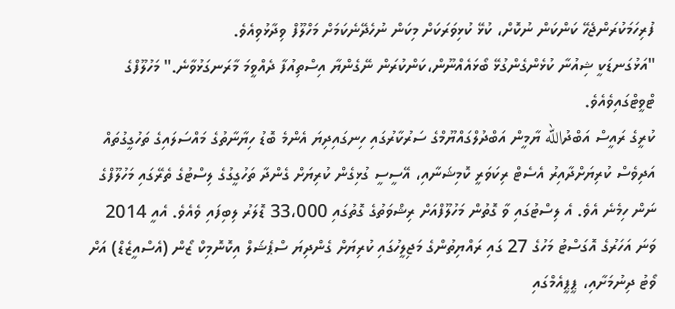ފުރިހަމަކުރަންޖެހޭ ކަންކަން ނުކޮށް، ކުޅޭ ކުޅިވަރަކަށް މިކަން ނުހެދޭނެކަމަށް މަހްލޫފް ވިދާޅުވިއެވެ.
"އަޅުގަނޑަކީ ޝިއުނާ ކުޅެންގެންގުޅޭ ބޯޅައެއްނޫން،ކަންކުރަން ނޭގެންޔާ އިސްތިއުފާ ދެއްވީމަ މާރަނގަޅުވާނެ." މަހުލޫފްގެ ޓްވީޓްގައިވެއެވެ.
ކުރީގެ ރައީސް އަބްދުالله ޔާމީން އަބްދުލްގައްޔޫމްގެ ސަރުކާރުގައި ހިނގައިދިޔަ އެންމެ ބޮޑު ހިޔާނާތުގެ މައްސަލައިގެ ތަހުގީގުތައް އަދިވެސް ކުރިޔަށްދާއިރު އެސެޓް ރިކަވަރީ ކޮމިޝަނާއި، އޭސީސީ ގުޅިގެން ކުރިޔަށް ގެންދާ ތަހުގީގުގެ ލިސްޓުގެ ތެރޭގައި މަހުލޫފްގެ ނަން ހިމެނެ އެވެ. އެ ލިސްޓުގައި ވާ ގޮތުން މަހުލޫފްއަށް ރިޝްވަތުގެ ގޮތުގައި 33،000 ޑޮލަރު ލިބިފައި ވެއެވެ. އެއީ 2014 ވަނަ އަހަރުގެ އޮގަސްޓު މަހުގެ 27 ގައި ރައްޔިތުންގެ މަޖިލީހުގައި ކުރިޔަށް ގެންދިޔަ ސްޕެޝަލް އިކޮނޮމިކް ޒޯން (އެސްއީޒެޑް) އަށް ވޯޓު ދިނުމަށާއި، ޕީޕީއެމްގައި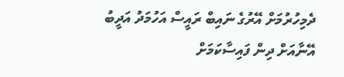ދެމިހުރުމަށް އޭރުގެ ނައިބް ރައީސް އަހުމަދު އަދީބު އޭނާއަށް ދިން ފައިސާކަމަށް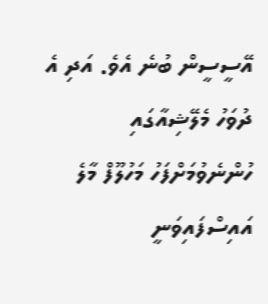އޭސީސީން ބުނެ އެވެ. އަދި އެ ދުވަހު މެލޭޝިއާގައި ހުންނެވުމަށްފަހު މަހުލޫފް މާލެ އައިސްފައިވަނީ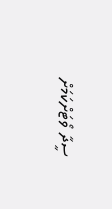ސީދާ ވޯޓަށްކަމަށް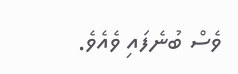ވެސް ބުނެފައި ވެއެވެ.